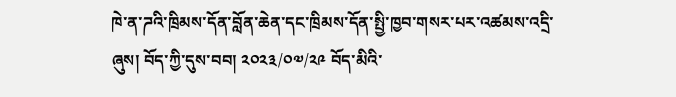ཁེ་ན་ཌའི་ཁྲིམས་དོན་བློན་ཆེན་དང་ཁྲིམས་དོན་སྤྱི་ཁྱབ་གསར་པར་འཚམས་འདྲི་ཞུས། བོད་ཀྱི་དུས་བབ། ༢༠༢༣/༠༧/༢༩ བོད་མིའི་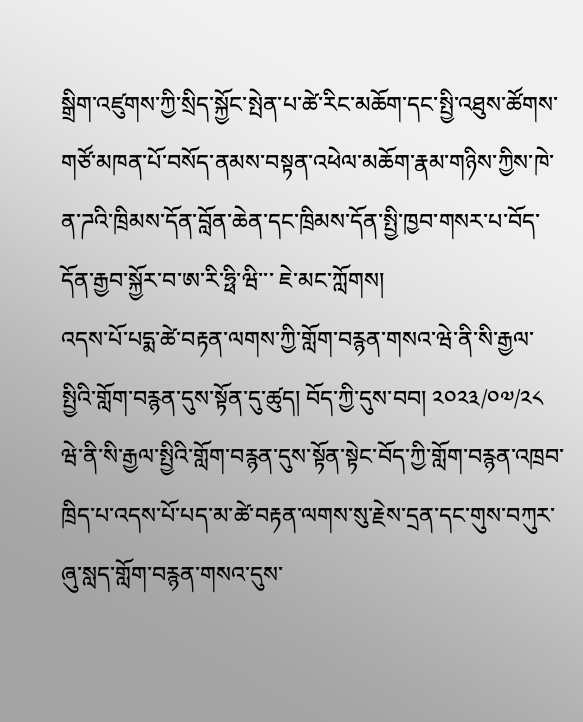སྒྲིག་འཛུགས་ཀྱི་སྲིད་སྐྱོང་སྤེན་པ་ཚེ་རིང་མཆོག་དང་སྤྱི་འཐུས་ཚོགས་གཙོ་མཁན་པོ་བསོད་ནམས་བསྟན་འཕེལ་མཆོག་རྣམ་གཉིས་ཀྱིས་ཁེ་ན་ཌའི་ཁྲིམས་དོན་བློན་ཆེན་དང་ཁྲིམས་དོན་སྤྱི་ཁྱབ་གསར་པ་བོད་དོན་རྒྱབ་སྐྱོར་བ་ཨ་རི་ཧྥི་ཝི་་་ ཇེ་མང་ཀློགས།
འདས་པོ་པདྨ་ཚེ་བརྟན་ལགས་ཀྱི་གློག་བརྙན་གསའ་ཝེ་ནི་སི་རྒྱལ་སྤྱིའི་གློག་བརྙན་དུས་སྟོན་དུ་ཚུད། བོད་ཀྱི་དུས་བབ། ༢༠༢༣/༠༧/༢༨ ཝེ་ནི་སི་རྒྱལ་སྤྱིའི་གློག་བརྙན་དུས་སྟོན་སྟེང་བོད་ཀྱི་གློག་བརྙན་འཁྲབ་ཁྲིད་པ་འདས་པོ་པད་མ་ཚེ་བརྟན་ལགས་སུ་རྗེས་དྲན་དང་གུས་བཀུར་ཞུ་སླད་གློག་བརྙན་གསའ་དུས་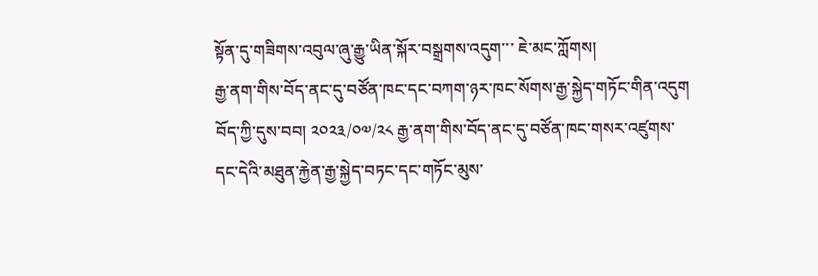སྟོན་དུ་གཟིགས་འབུལ་ཞུ་རྒྱུ་ཡིན་སྐོར་བསྒྲགས་འདུག་་་ ཇེ་མང་ཀློགས།
རྒྱ་ནག་གིས་བོད་ནང་དུ་བཙོན་ཁང་དང་བཀག་ཉར་ཁང་སོགས་རྒྱ་སྐྱེད་གཏོང་གིན་འདུག བོད་ཀྱི་དུས་བབ། ༢༠༢༣/༠༧/༢༨ རྒྱ་ནག་གིས་བོད་ནང་དུ་བཙོན་ཁང་གསར་འཛུགས་དང་དེའི་མཐུན་རྐྱེན་རྒྱ་སྐྱེད་བཏང་དང་གཏོང་མུས་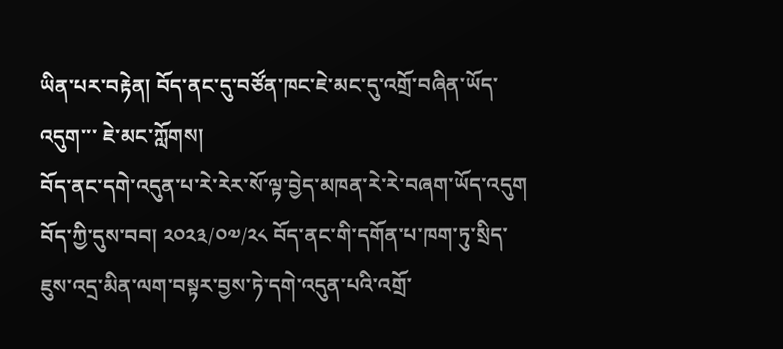ཡིན་པར་བརྟེན། བོད་ནང་དུ་བཙོན་ཁང་ཇེ་མང་དུ་འགྲོ་བཞིན་ཡོད་འདུག་་་ ཇེ་མང་ཀློགས།
བོད་ནང་དགེ་འདུན་པ་རེ་རེར་སོ་ལྟ་བྱེད་མཁན་རེ་རེ་བཞག་ཡོད་འདུག བོད་ཀྱི་དུས་བབ། ༢༠༢༣/༠༧/༢༨ བོད་ནང་གི་དགོན་པ་ཁག་ཏུ་སྲིད་ཇུས་འདྲ་མིན་ལག་བསྟར་བྱས་ཏེ་དགེ་འདུན་པའི་འགྲོ་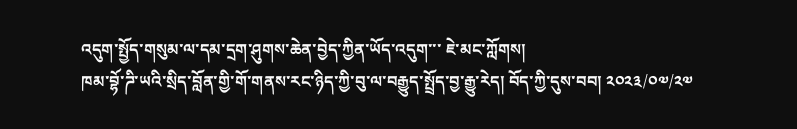འདུག་སྤྱོད་གསུམ་ལ་དམ་དྲག་ཤུགས་ཆེན་བྱེད་ཀྱིན་ཡོད་འདུག་་་ ཇེ་མང་ཀློགས།
ཁམ་བྷོ་ཌི་ཡའི་སྲིད་བློན་གྱི་གོ་གནས་རང་ཉིད་ཀྱི་བུ་ལ་བརྒྱུད་སྤྲོད་བྱ་རྒྱུ་རེད། བོད་ཀྱི་དུས་བབ། ༢༠༢༣/༠༧/༢༧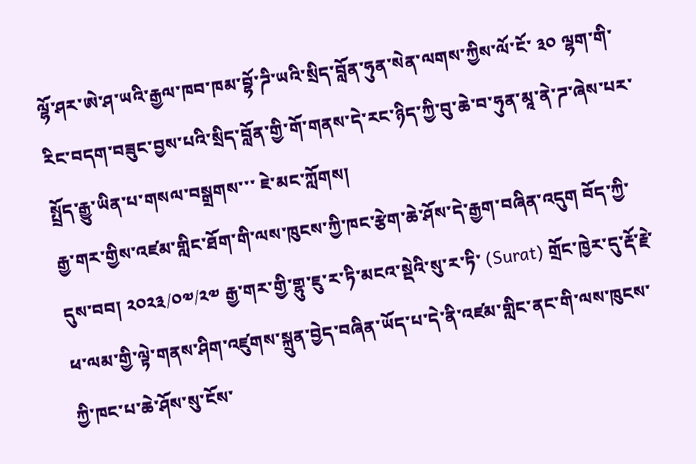ལྷོ་ཤར་ཨེ་ཤ་ཡའི་རྒྱལ་ཁབ་ཁམ་བྷོ་ཌི་ཡའི་སྲིད་བློན་ཧུན་སེན་ལགས་ཀྱིས་ལོ་ངོ་ ༣༠ ལྷག་གི་རིང་བདག་བཟུང་བྱས་པའི་སྲིད་བློན་གྱི་གོ་གནས་དེ་རང་ཉིད་ཀྱི་བུ་ཆེ་བ་ཧུན་མཱ་ནེ་ཌ་ཞེས་པར་སྤྲོད་རྒྱུ་ཡིན་པ་གསལ་བསྒྲགས་་་ ཇེ་མང་ཀློགས།
རྒྱ་གར་གྱིས་འཛམ་གླིང་ཐོག་གི་ལས་ཁུངས་ཀྱི་ཁང་རྩེག་ཆེ་ཤོས་དེ་རྒྱག་བཞིན་འདུག བོད་ཀྱི་དུས་བབ། ༢༠༢༣/༠༧/༢༧ རྒྱ་གར་གྱི་གྷུ་ཇུ་ར་ཏི་མངའ་སྡེའི་སུ་ར་ཏི་ (Surat) གྲོང་ཁྱེར་དུ་རྡོ་རྗེ་ཕ་ལམ་གྱི་ལྟེ་གནས་ཤིག་འཛུགས་སྐྲུན་བྱེད་བཞིན་ཡོད་པ་དེ་ནི་འཛམ་གླིང་ནང་གི་ལས་ཁུངས་ཀྱི་ཁང་པ་ཆེ་ཤོས་སུ་ངོས་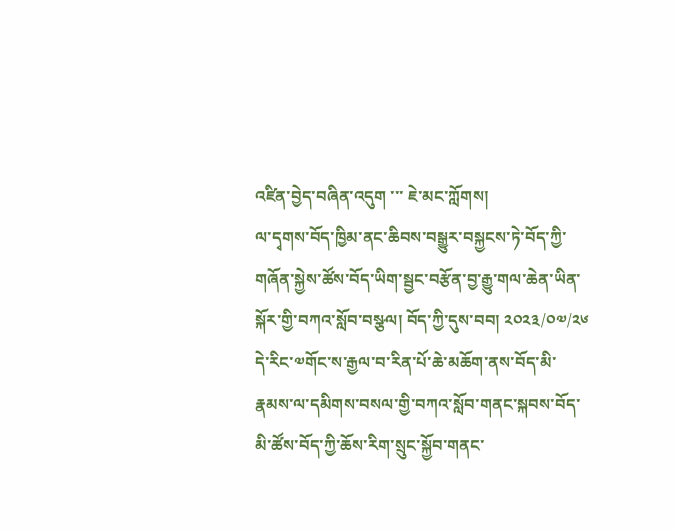འཛིན་བྱེད་བཞིན་འདུག ་་་ ཇེ་མང་ཀློགས།
ལ་དྭགས་བོད་ཁྱིམ་ནང་ཆིབས་བསྒྱུར་བསྐྱངས་ཏེ་བོད་ཀྱི་གཞོན་སྐྱེས་ཚོས་བོད་ཡིག་སྦྱང་བརྩོན་བྱ་རྒྱུ་གལ་ཆེན་ཡིན་སྐོར་གྱི་བཀའ་སློབ་བསྩལ། བོད་ཀྱི་དུས་བབ། ༢༠༢༣/༠༧/༢༦ དེ་རིང་༧གོང་ས་རྒྱལ་བ་རིན་པོ་ཆེ་མཆོག་ནས་བོད་མི་རྣམས་ལ་དམིགས་བསལ་གྱི་བཀའ་སློབ་གནང་སྐབས་བོད་མི་ཚོས་བོད་ཀྱི་ཆོས་རིག་སྲུང་སྐྱོབ་གནང་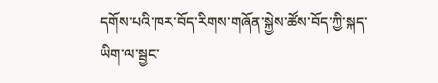དགོས་པའི་ཁར་བོད་རིགས་གཞོན་སྐྱེས་ཚོས་བོད་ཀྱི་སྐད་ཡིག་ལ་སྦྱང་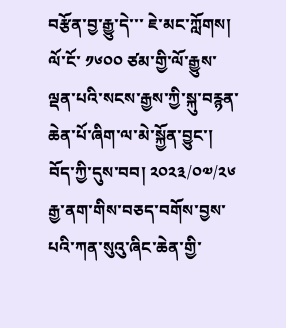བརྩོན་བྱ་རྒྱུ་དེ་་་ ཇེ་མང་ཀློགས།
ལོ་ངོ་ ༡༦༠༠ ཙམ་གྱི་ལོ་རྒྱུས་ལྡན་པའི་སངས་རྒྱས་ཀྱི་སྐུ་བརྙན་ཆེན་པོ་ཞིག་ལ་མེ་སྐྱོན་བྱུང་། བོད་ཀྱི་དུས་བབ། ༢༠༢༣/༠༧/༢༦ རྒྱ་ནག་གིས་བཅད་བགོས་བྱས་པའི་ཀན་སུའུ་ཞིང་ཆེན་གྱི་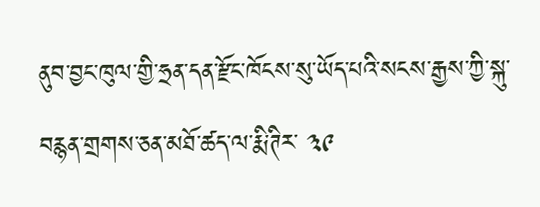ནུབ་བྱང་ཁུལ་གྱི་ཧྲན་དན་རྫོང་ཁོངས་སུ་ཡོད་པའི་སངས་རྒྱས་ཀྱི་སྐུ་བརྙན་གྲགས་ཅན་མཐོ་ཚད་ལ་རྨི་ཊིར་ ༣༩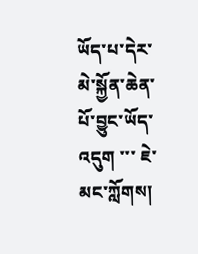ཡོད་པ་དེར་མེ་སྐྱོན་ཆེན་པོ་བྱུང་ཡོད་འདུག ་་་ ཇེ་མང་ཀློགས།